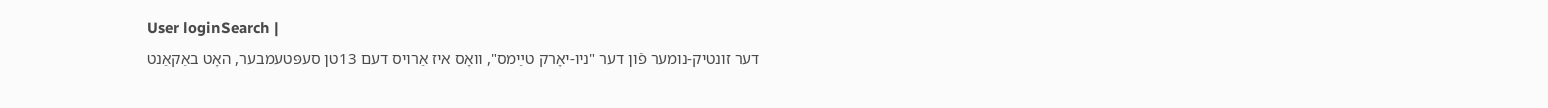User loginSearch |
דער זונטיק-נומער פֿון דער "ניו-יאָרק טײַמס", וואָס איז אַרויס דעם 13טן סעפּטעמבער, האָט באַקאַנט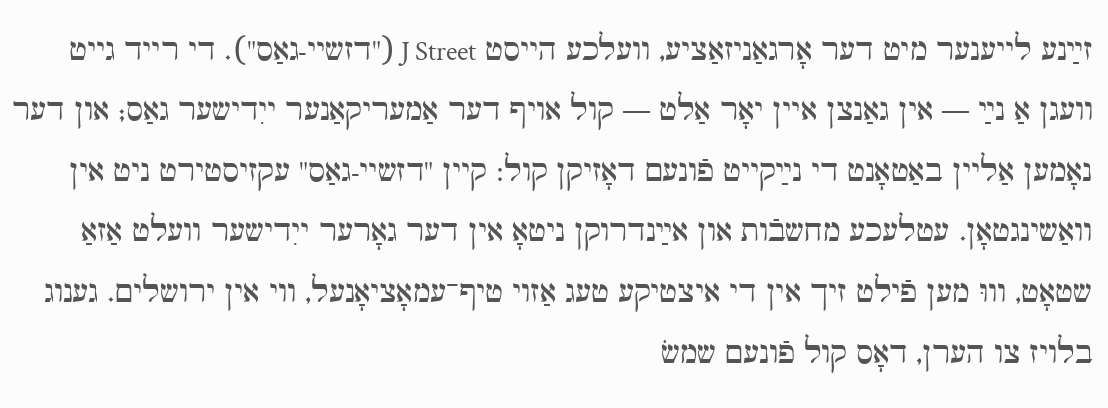זײַנע לייענער מיט דער אָרגאַניזאַציע, וועלכע הייסט J Street ("דזשיי-גאַס"). די רייד גייט וועגן אַ נײַ — אין גאַנצן איין יאָר אַלט — קול אויף דער אַמעריקאַנער ייִדישער גאַס; און דער נאָמען אַליין באַטאָנט די נײַקייט פֿונעם דאָזיקן קול: קיין "דזשיי-גאַס" עקזיסטירט ניט אין וואַשינגטאָן. עטלעכע מחשבֿות און אײַנדרוקן ניטאָ אין דער גאָרער ייִדישער וועלט אַזאַ שטאָט, וווּ מען פֿילט זיך אין די איצטיקע טעג אַזוי טיף־עמאָציאָנעל, ווי אין ירושלים. גענוג בלויז צו הערן, דאָס קול פֿונעם שמשׂ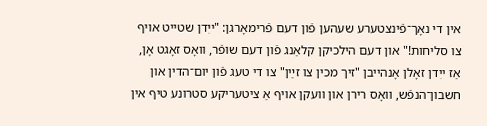אין די נאָך־פֿינצטערע שעהען פֿון דעם פֿרימאָרגן: "ייִדן שטייט אויף צו סליחות!" און דעם הילכיקן קלאַנג פֿון דעם שופֿר, וואָס זאָגט אָן, אַז ייִדן זאָלן אָנהייבן "זיך מכין צו זײַן" צו די טעג פֿון יום־הדין און חשבון־הנפֿש, וואָס רירן און וועקן אויף אַ ציטעריקע סטרונע טיף אין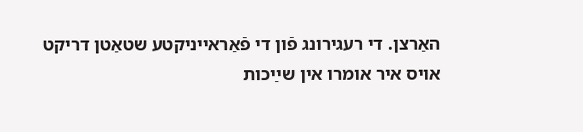האַרצן. די רעגירונג פֿון די פֿאַראייניקטע שטאַטן דריקט אויס איר אומרו אין שײַכות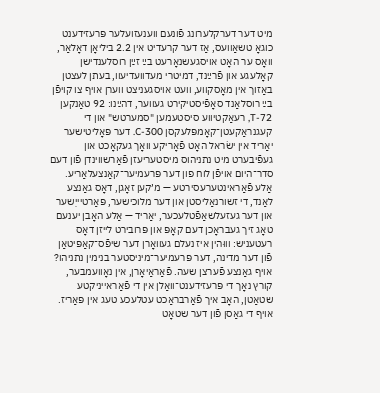מיט דער דערקלערונג פֿונעם ווענעזועלער פּרעזידענט כוגאָ טשאַוועס, אַז דער קרעדיט אין 2.2 ביליאָן דאָלאַר, וואָס ער האָט אויסגעשנאָרעט בײַ זײַן רוסלענדישן קאָלעגע און פֿרײַנד, דמיטרי מעדוועדיעוו, בעתן לעצטן באַזוך אין מאָסקווע, וועט אויסגעניצט ווערן אויף צו קויפֿן בײַ רוסלאַנד סאָפֿיסטיקירט געווער, דהײַנו: 92 טאַנקען T-72, רעאַקטיווע סיסטעמען "סמערטש" און די קעגנראַקעטן־קאָמפּלעקסן C-300. דער פּאָליטישער יאַריד אין ישׂראל האָט פֿאָריקע וואָך געקאָכט און געפֿיבערט מיט נתניהוס מיסטעריעזן פֿאַרשווינדן פֿון דעם סדר־היום אויפֿן לוח פון דער פּרעמיער־קאַנצעלאַריע. אַלע פֿאַראינטערעסירטע — מ׳קען זאָגן, דאָס גאַנצע לאַנד, די זשורנאַליסטן און דער מלוכישער, פּאַרטיייִשער און דער געזעלשאַפֿטלעכער, יאַריד — אַלע האָבן יענעם טאָג זיך געבראָכן דעם קאָפּ און פּרובירט לייזן דאָס רעטעניש: וווּהין איז נעלם געוואָרן דער שיפֿס־קאַפּיטאַן פֿון דער מדינה, דער פּרעמיער־מיניסטער בנימין נתניהו? אויף גאַנצע פֿערצן שעה. פֿאַראַיאָרן, אין נאָוועמבער, קורץ נאָך די פּרעזידענט־וואַלן אין די פֿאַראייניקטע שטאַטן, האָב איך פֿאַרבראַכט עטלעכע טעג אין פּאַריז. אויף די גאַסן פֿון דער שטאָט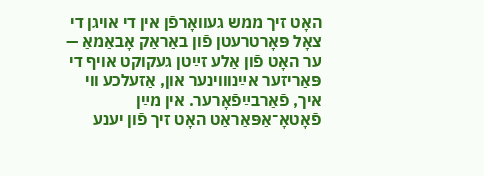האָט זיך ממש געוואָרפֿן אין די אויגן די צאָל פּאָרטרעטן פֿון באַראַק אָבאַמאַ — ער האָט פֿון אַלע זײַטן געקוקט אויף די פּאַריזער אײַנוווינער און, אַזעלכע ווי איך, פֿאַרבײַפֿאָרער. אין מײַן פֿאָטאָ־אַפּאַראַט האָט זיך פֿון יענע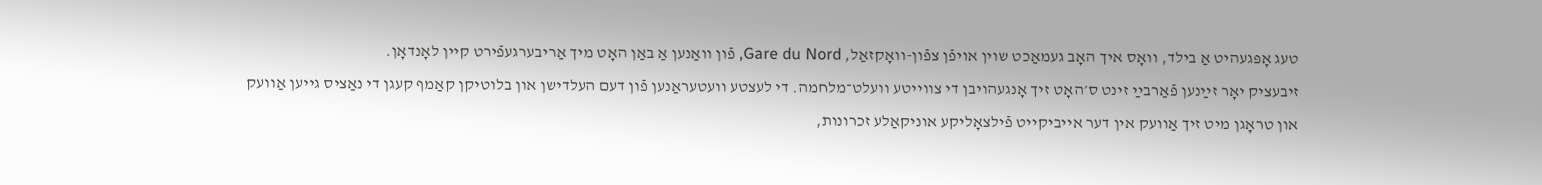טעג אָפּגעהיט אַ בילד, וואָס איך האָב געמאַכט שוין אויפֿן צפֿון-וואָקזאַל, Gare du Nord, פֿון וואַנען אַ באַן האָט מיך אַריבערגעפֿירט קיין לאָנדאָן.
זיבעציק יאָר זײַנען פֿאַרבײַ זינט ס׳האָט זיך אָנגעהויבן די צווייטע וועלט־מלחמה. די לעצטע וועטעראַנען פֿון דעם העלדישן און בלוטיקן קאַמף קעגן די נאַציס גייען אַוועק און טראָגן מיט זיך אַוועק אין דער אייביקייט פֿילצאָליקע אוניקאַלע זכרונות,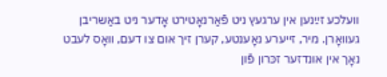וועלכע זײַנען אין ערגעץ ניט פֿאַרנאָטירט אָדער ניט באַשריבן געוואָרן. מיר, זייערע נאָענטע, קערן זיך אום צו דעם, וואָס לעבט נאָך אין אונדזער זכּרון פֿון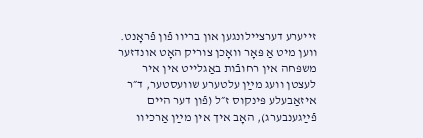זייערע דערציילונגען און בריוו פֿון פֿראָנט. ווען מיט אַ פּאָר וואָכן צוריק האָט אונדזער משפּחה אין רחובֿות באַגלייט אין איר לעצטן וועג מײַן עלטערע שוועסטער, ד״ר איזאַבעלע פּינקוס ז״ל (פֿון דער היים פֿײַגענבערג), האָב איך אין מײַן אַרכיוו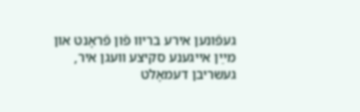געפֿונען אירע בריוו פֿון פֿראָנט און מײַן אייגענע סקיצע וועגן איר, געשריבן דעמאָלט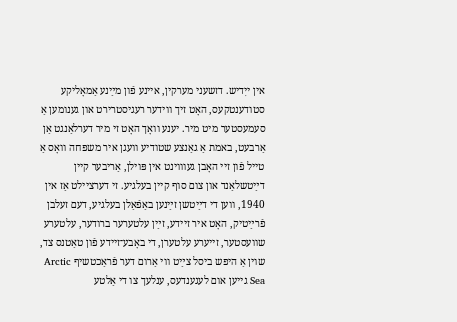אין ייִדיש. דזשעני מערקין, איינע פֿון מײַנע אַמאָליקע סטודענטקעס, האָט זיך ווידער רעגיסטרירט און גענומען אַ סעמעסטער מיט מיר. יענע וואָך האָט זי מיר דערלאַנגט אַן אַרבעט, באמת אַ גאַנצע שטודיע וועגן איר משפּחה וואָס אַ טייל פֿון זיי האָבן געוווינט אין פּוילן, אַריבער קיין דײַטשלאַנד און צום סוף קיין בעלגיע. זי דערציילט אַז אין 1940, ווען די דײַטשן זײַנען באַפֿאַלן בעלגיע, דעם זעלבן פֿרײַטיק, האָט איר זיידע, זײַן עלטערער ברודער, עלטערע שוועסטער, זייערע עלטערן, די באָבע־זיידע פֿון טאַטנס צד, שוין אַ היפּש ביסל צײַט ווי אַרום דער פֿראַכטשיף Arctic Sea גייען אום לעגענדעס, ענלעך צו די אַלטע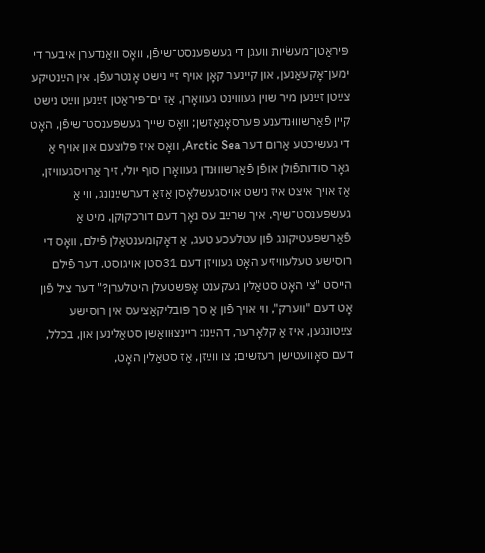פּיראַטן־מעשׂיות וועגן די געשפּענסט־שיפֿן, וואָס וואַנדערן איבער די ימען־אָקעאַנען, און קיינער קאָן אויף זיי נישט אָנטרעפֿן. אין הײַנטיקע צײַטן זײַנען מיר שוין געוווינט געוואָרן, אַז ים־פּיראַטן זײַנען ווײַט נישט קיין פֿאַרשוווּנדענע פּערסאָנאַזשן; וואָס שייך געשפּענסט־שיפֿן, האָט די געשיכטע אַרום דער Arctic Sea, וואָס איז פּלוצעם און אויף אַ גאָר סודותפֿולן אופֿן פֿאַרשוווּנדן געוואָרן סוף יולי, זיך אַרויסגעוויזן, אַז אויך איצט איז נישט אויסגעשלאָסן אַזאַ דערשײַנונג, ווי אַ געשפּענסט־שיף. איך שרײַב עס נאָך דעם דורכקוקן, מיט אַ פֿאַרשפּעטיקונג פֿון עטלעכע טעג, אַ דאָקומענטאַלן פֿילם, וואָס די רוסישע טעלעוויזיע האָט געוויזן דעם 31סטן אויגוסט. דער פֿילם הייסט "צי האָט סטאַלין געקענט אָפּשטעלן היטלערן?" דער ציל פֿון אָט דעם "ווערק", ווי אויך פֿון אַ סך פּובליקאַציעס אין רוסישע צײַטונגען, איז אַ קלאָרער, דהײַנו: ריינצוּוואַשן סטאַלינען און, בכלל, דעם סאָוועטישן רעזשים; צו ווײַזן, אַז סטאַלין האָט,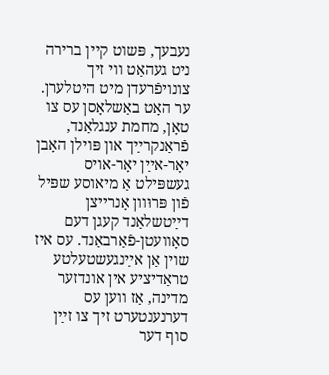נעבעך, פּשוט קיין ברירה ניט געהאַט ווי זיך צונויפֿרעדן מיט היטלערן. ער האָט באַשלאָסן עס צו טאָן, מחמת ענגלאַנד, פֿראַנקרײַך און פּוילן האָבן יאָר-אײַן יאָר-אויס געשפּילט אַ מיאוסע שפּיל פֿון פּרוּוון אָנרייצן דײַטשלאַנד קעגן דעם סאָוועטן-פֿאַרבאַנד. עס איז שוין אַן אײַנגעשטעלטע טראַדיציע אין אונדזער מדינה, אַז ווען עס דערנענטערט זיך צו זײַן סוף דער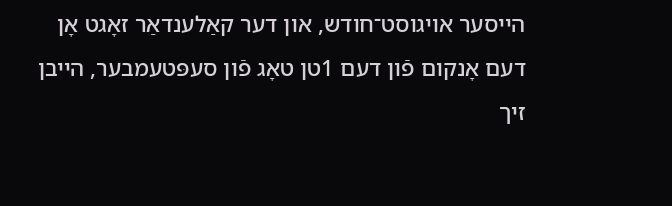הייסער אויגוסט־חודש, און דער קאַלענדאַר זאָגט אָן דעם אָנקום פֿון דעם 1טן טאָג פֿון סעפּטעמבער, הייבן זיך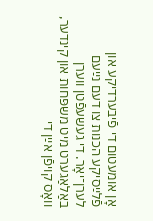אָן אומעטום די פֿיבערדיקע און פֿלײַסיקע הכנות צו דעם נײַעם לערן־יאָר. די געשעפֿטן ווערן באַלאַגערט מיט משפּחות און קינדער, וואָס קויפֿן אײַן די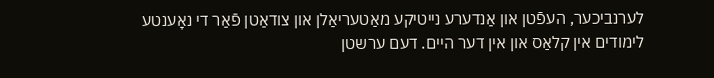לערנביכער, העפֿטן און אַנדערע נייטיקע מאַטעריאַלן און צודאַטן פֿאַר די נאָענטע לימודים אין קלאַס און אין דער היים. דעם ערשטן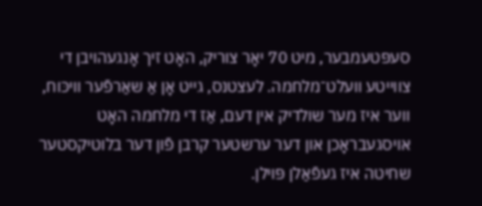סעפּטעמבער, מיט 70 יאָר צוריק, האָט זיך אָנגעהויבן די צווייטע וועלט־מלחמה. לעצטנס, גייט אָן אַ שאַרפֿער וויכּוח, ווער איז מער שולדיק אין דעם, אַז די מלחמה האָט אויסגעבראָכן און דער ערשטער קרבן פֿון דער בלוטיקסטער שחיטה איז געפֿאַלן פּוילן.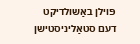פּוילן באַשולדיקט דעם סטאַליניסטישן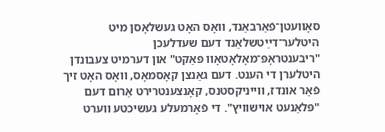סאָוועטן־פֿאַרבאַנד, וואָס האָט געשלאָסן מיט היטלער־דײַטשלאַנד דעם שעדלעכן "ריבענטראָפּ־מאָלאָטאָוו פּאַקט" און דערמיט צעבונדן היטלערן די הענט. דעם גאַנצן קאָסמאָס, וואָס האָט זיך פֿאַר אונדז, ווייניקסטנס, קאָנצענטרירט אַרום דעם "פּלאַנעט אוישוויץ". די פֿאָרמעלע געשיכטע ווערט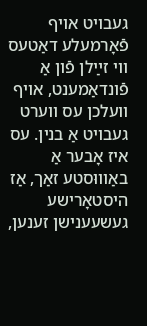געבויט אויף פֿאָרמעלע דאַטעס ווי זײַלן פֿון אַ פֿונדאַמענט, אויף וועלכן עס ווערט געבויט אַ בנין. עס איז אָבער אַ באַוווּסטע זאַך, אַז היסטאָרישע געשעענישן זענען,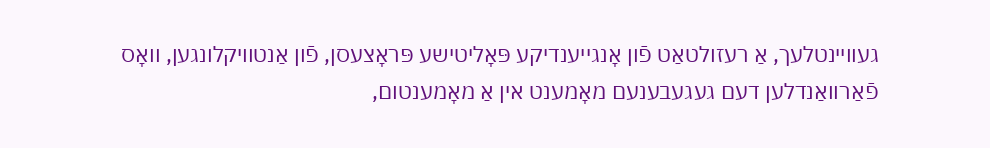געוויינטלעך, אַ רעזולטאַט פֿון אָנגייענדיקע פּאָליטישע פּראָצעסן, פֿון אַנטוויקלונגען, וואָס פֿאַרוואַנדלען דעם געגעבענעם מאָמענט אין אַ מאָמענטום,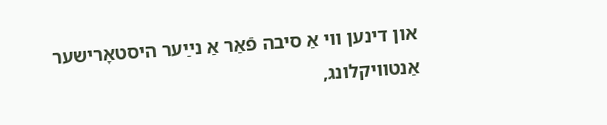און דינען ווי אַ סיבה פֿאַר אַ נײַער היסטאָרישער אַנטוויקלונג,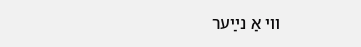ווי אַ נײַער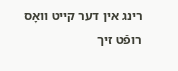רינג אין דער קייט וואָס רופֿט זיך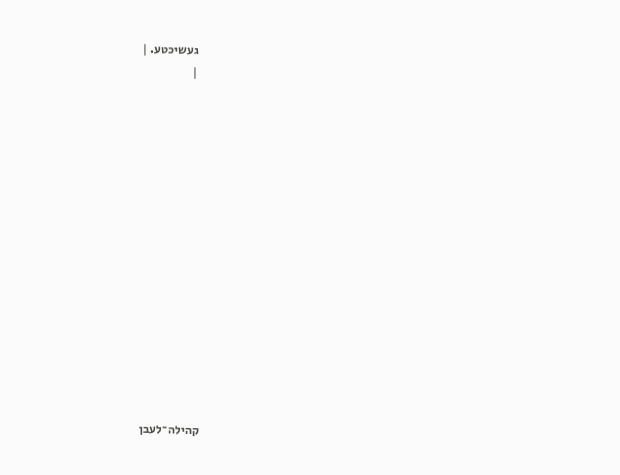געשיכטע. |
|















קהילה־לעבן